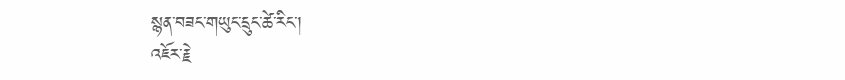སྙན་བཟང་གཡུང་དྲུང་ཚེ་རིང་།
འཇོར་རྗེ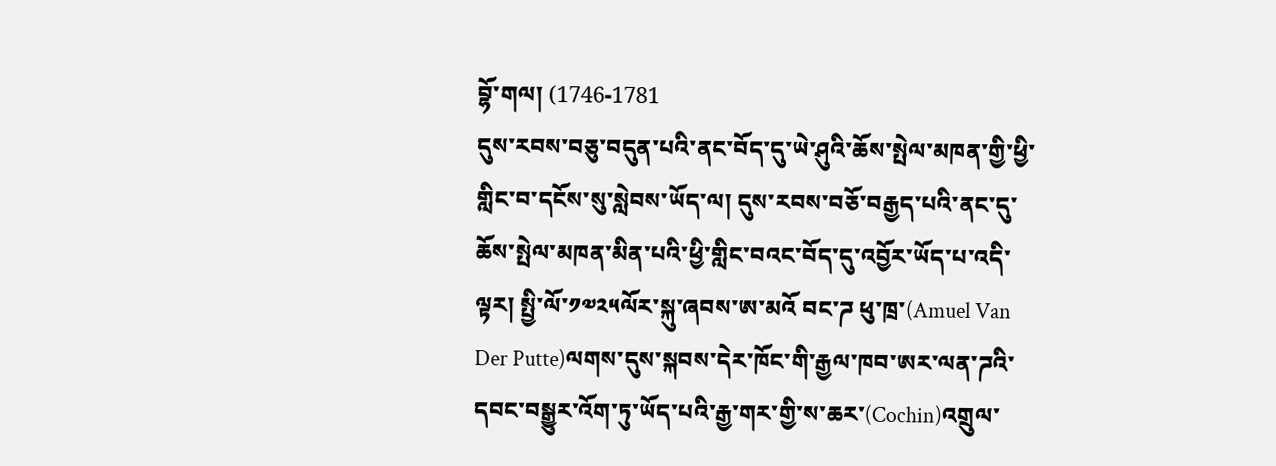བྷོ་གལ། (1746-1781
དུས་རབས་བཅུ་བདུན་པའི་ནང་བོད་དུ་ཡེ་ཤུའི་ཆོས་སྤེལ་མཁན་གྱི་ཕྱི་གླིང་བ་དངོས་སུ་སླེབས་ཡོད་ལ། དུས་རབས་བཅོ་བརྒྱད་པའི་ནང་དུ་ཆོས་སྤེལ་མཁན་མིན་པའི་ཕྱི་གླིང་བའང་བོད་དུ་འབྱོར་ཡོད་པ་འདི་ལྟར། སྤྱི་ལོ་༡༧༢༥ལོར་སྐུ་ཞབས་ཨ་མའོ བང་ཌ ཕུ་ཁྲ་(Amuel Van Der Putte)ལགས་དུས་སྐབས་དེར་ཁོང་གི་རྒྱལ་ཁབ་ཨར་ལན་ཌའི་དབང་བསྒྱུར་འོག་ཏུ་ཡོད་པའི་རྒྱ་གར་གྱི་ས་ཆར་(Cochin)འགྲུལ་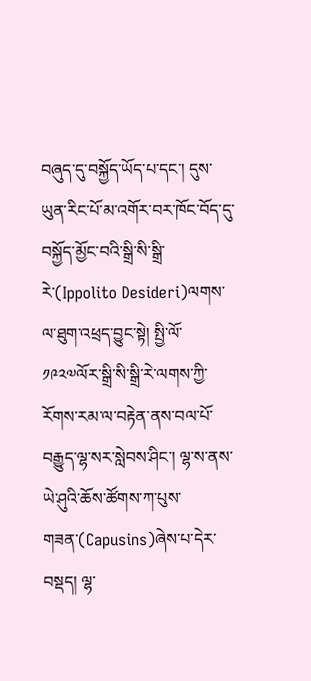བཞུད་དུ་བསྐྱོད་ཡོད་པ་དང་། དུས་ཡུན་རིང་པོ་མ་འགོར་བར་ཁོང་བོད་དུ་བསྐྱོད་མྱོང་བའི་སྒྲི་སི་སྒྲི་རེ་(Ippolito Desideri)ལགས་ལ་ཐུག་འཕྲད་བྱུང་སྟེ། སྤྱི་ལོ་༡༩༢༧ལོར་སྒྲི་སི་སྒྲི་རེ་ལགས་ཀྱི་རོགས་རམ་ལ་བརྟེན་ནས་བལ་པོ་བརྒྱུད་ལྷ་སར་སླེབས་ཤིང་། ལྷ་ས་ནས་ཡེ་ཤུའི་ཆོས་ཚོགས་ཀ་པུས་གཟན་(Capusins)ཞེས་པ་དེར་བསྡད། ལྷ་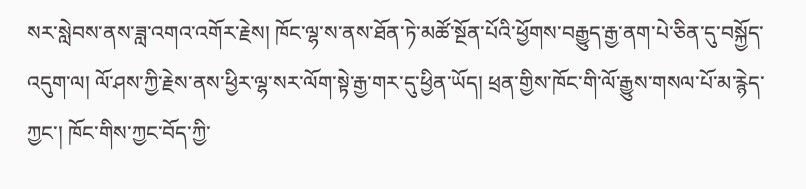སར་སླེབས་ནས་ཟླ་འགའ་འགོར་རྗེས། ཁོང་ལྷ་ས་ནས་ཐོན་ཏེ་མཚོ་སྔོན་པོའི་ཕྱོགས་བརྒྱུད་རྒྱ་ནག་པེ་ཅིན་དུ་བསྐྱོད་འདུག་ལ། ལོ་ཤས་ཀྱི་རྗེས་ནས་ཕྱིར་ལྷ་སར་ལོག་སྟེ་རྒྱ་གར་དུ་ཕྱིན་ཡོད། ཕྲན་གྱིས་ཁོང་གི་ལོ་རྒྱུས་གསལ་པོ་མ་རྙེད་ཀྱང་། ཁོང་གིས་ཀྱང་བོད་ཀྱི་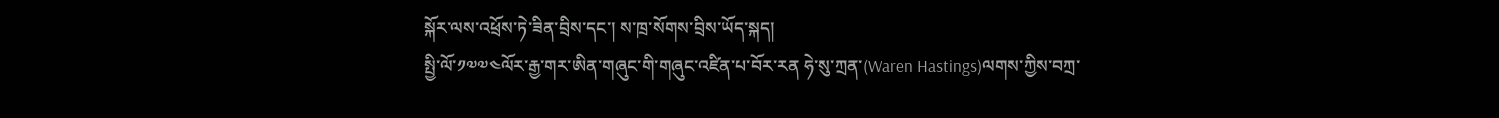སྐོར་ལས་འཕྲོས་ཏེ་ཟིན་བྲིས་དང་། ས་ཁྲ་སོགས་བྲིས་ཡོད་སྐད།
སྤྱི་ལོ་༡༧༧༤ལོར་རྒྱ་གར་ཨིན་གཞུང་གི་གཞུང་འཛིན་པ་བོར་རན ཧེ་སུ་ཀྲན་(Waren Hastings)ལགས་ཀྱིས་བཀྲ་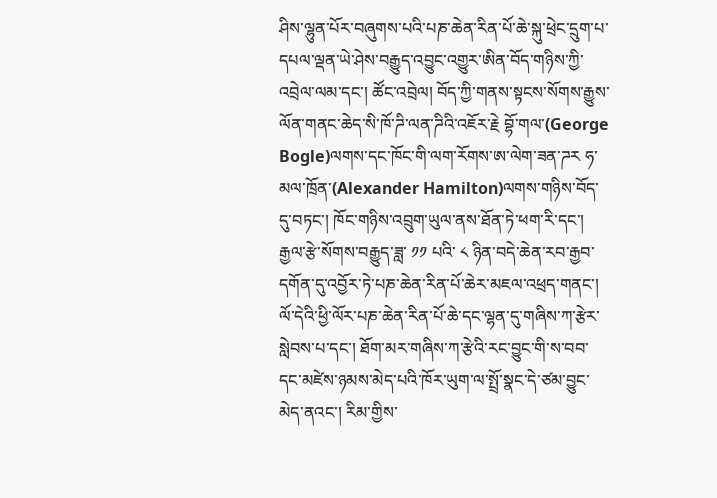ཤིས་ལྷུན་པོར་བཞུགས་པའི་པཎ་ཆེན་རིན་པོ་ཆེ་སྐུ་ཕྲེང་དྲུག་པ་དཔལ་ལྡན་ཡེ་ཤེས་བརྒྱུད་འབྱུང་འགྱུར་ཨིན་བོད་གཉིས་ཀྱི་འབྲེལ་ལམ་དང་། ཚོང་འབྲེལ། བོད་ཀྱི་གནས་སྟངས་སོགས་རྒྱུས་ལོན་གནང་ཆེད་སི་ཁོ་ཌི་ལན་ཌིའི་འཇོར་རྗེ བྷོ་གལ་(George Bogle)ལགས་དང་ཁོང་གི་ལག་རོགས་ཨ་ལེག་ཟན་ཌར ཧ་མལ་ཁྲོན་(Alexander Hamilton)ལགས་གཉིས་བོད་དུ་བཏང་། ཁོང་གཉིས་འབྲུག་ཡུལ་ནས་ཐོན་ཏེ་ཕག་རི་དང་། རྒྱལ་རྩེ་སོགས་བརྒྱུད་ཟླ་ ༡༡ པའི་ ༨ ཉིན་བདེ་ཆེན་རབ་རྒྱབ་དགོན་དུ་འབྱོར་ཏེ་པཎ་ཆེན་རིན་པོ་ཆེར་མཇལ་འཕྲད་གནང་། ལོ་དེའི་ཕྱི་ལོར་པཎ་ཆེན་རིན་པོ་ཆེ་དང་ལྷན་དུ་གཞིས་ཀ་རྩེར་སླེབས་པ་དང་། ཐོག་མར་གཞིས་ཀ་རྩེའི་རང་བྱུང་གི་ས་བབ་དང་མཛེས་ཉམས་མེད་པའི་ཁོར་ཡུག་ལ་སྤྲོ་སྣང་དེ་ཙམ་བྱུང་མེད་ནའང་། རིམ་གྱིས་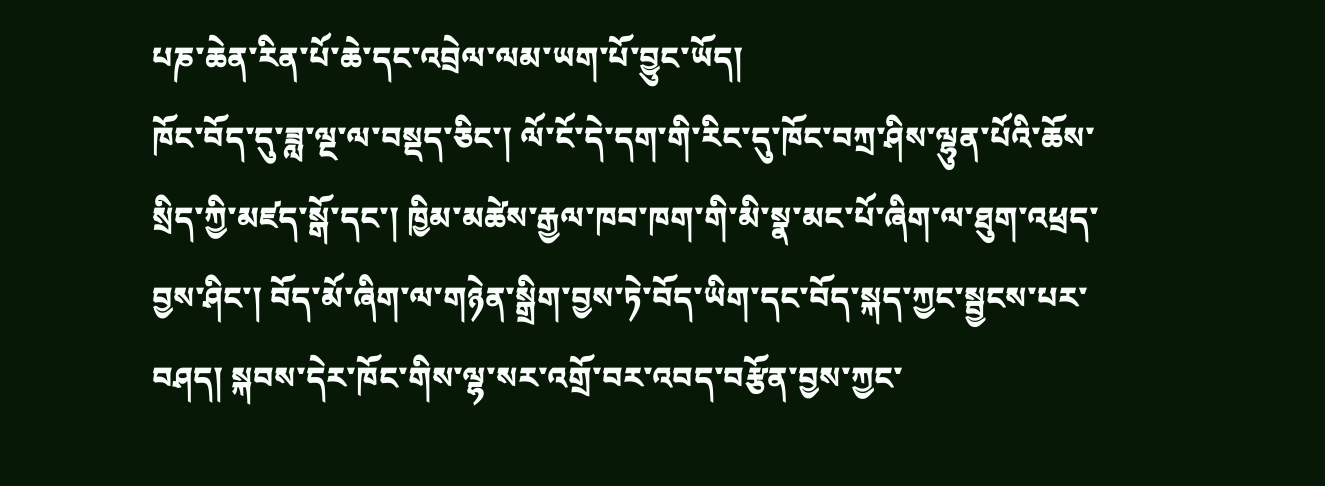པཎ་ཆེན་རིན་པོ་ཆེ་དང་འབྲེལ་ལམ་ཡག་པོ་བྱུང་ཡོད།
ཁོང་བོད་དུ་ཟླ་ལྔ་ལ་བསྡད་ཅིང་། ལོ་ངོ་དེ་དག་གི་རིང་དུ་ཁོང་བཀྲ་ཤིས་ལྷུན་པོའི་ཆོས་སྲིད་ཀྱི་མཛད་སྒོ་དང་། ཁྱིམ་མཚེས་རྒྱལ་ཁབ་ཁག་གི་མི་སྣ་མང་པོ་ཞིག་ལ་ཐུག་འཕྲད་བྱས་ཤིང་། བོད་མོ་ཞིག་ལ་གཉེན་སྒྲིག་བྱས་ཏེ་བོད་ཡིག་དང་བོད་སྐད་ཀྱང་སྦྱངས་པར་བཤད། སྐབས་དེར་ཁོང་གིས་ལྷ་སར་འགྲོ་བར་འབད་བརྩོན་བྱས་ཀྱང་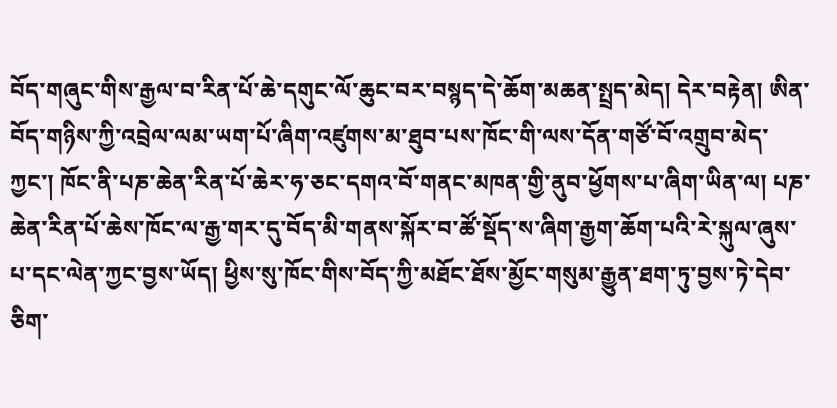བོད་གཞུང་གིས་རྒྱལ་བ་རིན་པོ་ཆེ་དགུང་ལོ་ཆུང་བར་བསྙད་དེ་ཆོག་མཆན་སྤྲད་མེད། དེར་བརྟེན། ཨིན་བོད་གཉིས་ཀྱི་འབྲེལ་ལམ་ཡག་པོ་ཞིག་འཛུགས་མ་ཐུབ་པས་ཁོང་གི་ལས་དོན་གཙོ་བོ་འགྲུབ་མེད་ཀྱང་། ཁོང་ནི་པཎ་ཆེན་རིན་པོ་ཆེར་ཧ་ཅང་དགའ་བོ་གནང་མཁན་གྱི་ནུབ་ཕྱོགས་པ་ཞིག་ཡིན་ལ། པཎ་ཆེན་རིན་པོ་ཆེས་ཁོང་ལ་རྒྱ་གར་དུ་བོད་མི་གནས་སྐོར་བ་ཚོ་སྡོད་ས་ཞིག་རྒྱག་ཆོག་པའི་རེ་སྐུལ་ཞུས་པ་དང་ལེན་ཀྱང་བྱས་ཡོད། ཕྱིས་སུ་ཁོང་གིས་བོད་ཀྱི་མཐོང་ཐོས་མྱོང་གསུམ་རྒྱུན་ཐག་ཏུ་བྱས་ཏེ་དེབ་ཅིག་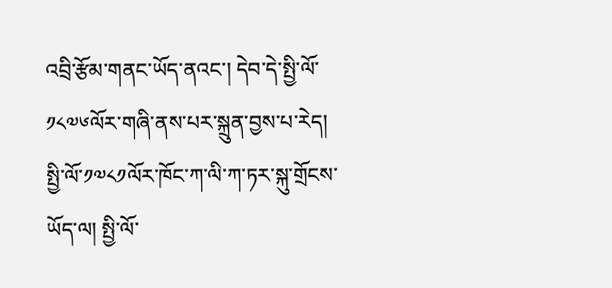འབྲི་རྩོམ་གནང་ཡོད་ནའང་། དེབ་དེ་སྤྱི་ལོ་༡༨༧༦ལོར་གཞི་ནས་པར་སྐྲུན་བྱས་པ་རེད།
སྤྱི་ལོ་༡༧༨༡ལོར་ཁོང་ཀ་ལི་ཀ་ཏར་སྐུ་གྲོངས་ཡོད་ལ། སྤྱི་ལོ་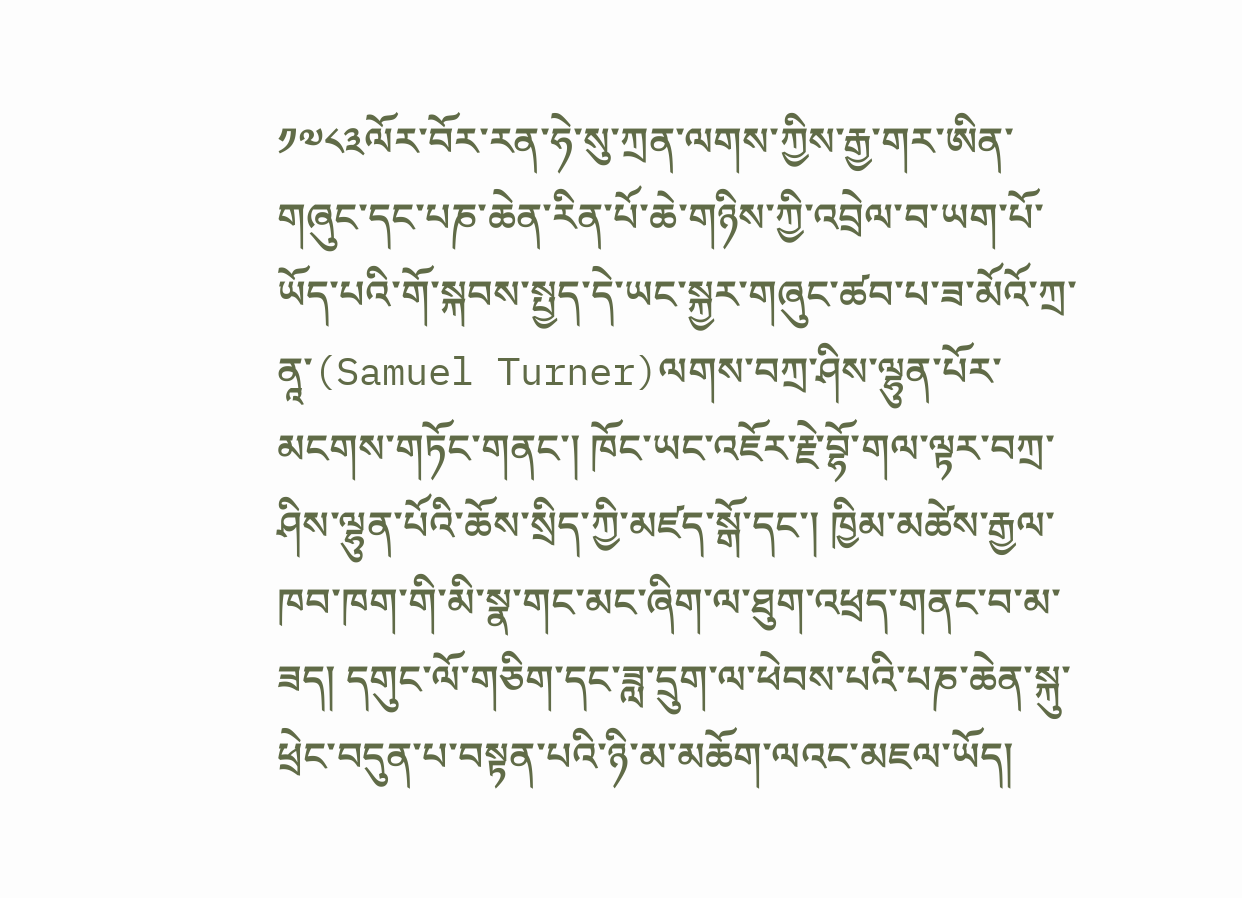༡༧༨༣ལོར་བོར་རན་ཧེ་སུ་ཀྲན་ལགས་ཀྱིས་རྒྱ་གར་ཨིན་གཞུང་དང་པཎ་ཆེན་རིན་པོ་ཆེ་གཉིས་ཀྱི་འབྲེལ་བ་ཡག་པོ་ཡོད་པའི་གོ་སྐབས་སྤྱད་དེ་ཡང་སྐྱར་གཞུང་ཚབ་པ་ཟ་མོའོ་ཀྲ་ནཱ་(Samuel Turner)ལགས་བཀྲ་ཤིས་ལྷུན་པོར་མངགས་གཏོང་གནང་། ཁོང་ཡང་འཇོར་རྗེ་བྷོ་གལ་ལྟར་བཀྲ་ཤིས་ལྷུན་པོའི་ཆོས་སྲིད་ཀྱི་མཛད་སྒོ་དང་། ཁྱིམ་མཚེས་རྒྱལ་ཁབ་ཁག་གི་མི་སྣ་གང་མང་ཞིག་ལ་ཐུག་འཕྲད་གནང་བ་མ་ཟད། དགུང་ལོ་གཅིག་དང་ཟླ་དྲུག་ལ་ཕེབས་པའི་པཎ་ཆེན་སྐུ་ཕྲེང་བདུན་པ་བསྟན་པའི་ཉི་མ་མཆོག་ལའང་མཇལ་ཡོད།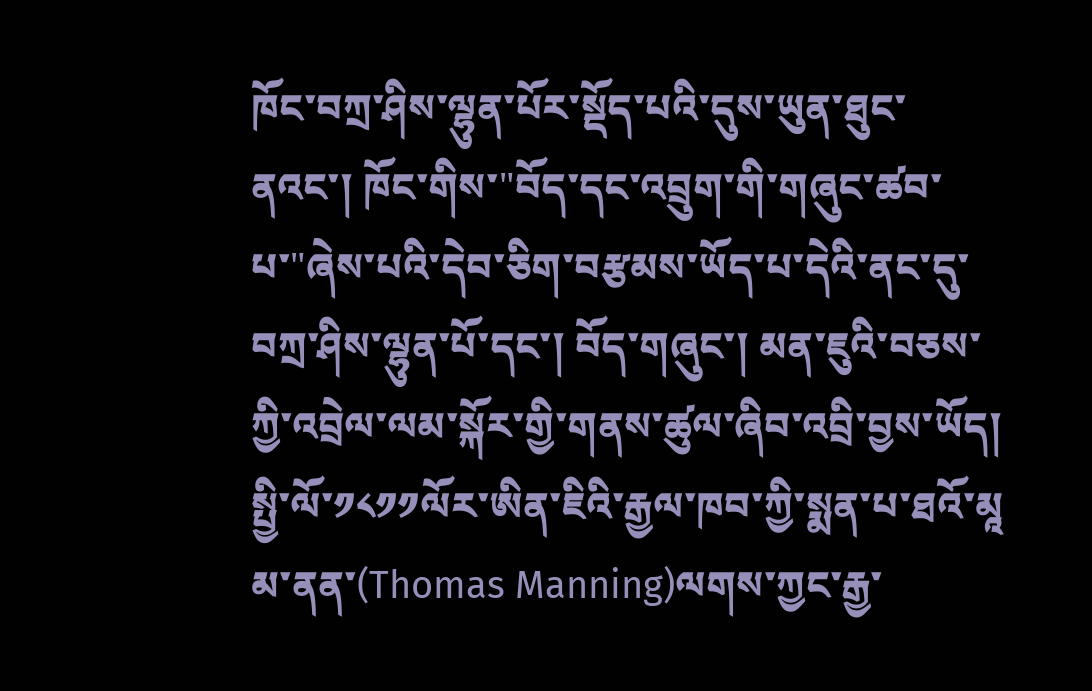ཁོང་བཀྲ་ཤིས་ལྷུན་པོར་སྡོད་པའི་དུས་ཡུན་ཐུང་ནའང་། ཁོང་གིས་"བོད་དང་འབྲུག་གི་གཞུང་ཚབ་པ་"ཞེས་པའི་དེབ་ཅིག་བརྩམས་ཡོད་པ་དེའི་ནང་དུ་བཀྲ་ཤིས་ལྷུན་པོ་དང་། བོད་གཞུང་། མན་ཇུའི་བཅས་ཀྱི་འབྲེལ་ལམ་སྐོར་གྱི་གནས་ཚུལ་ཞིབ་འབྲི་བྱས་ཡོད།
སྤྱི་ལོ་༡༨༡༡ལོར་ཨིན་ཇིའི་རྒྱལ་ཁབ་ཀྱི་སྨན་པ་ཐའོ་མཱ མ་ནན་(Thomas Manning)ལགས་ཀྱང་རྒྱ་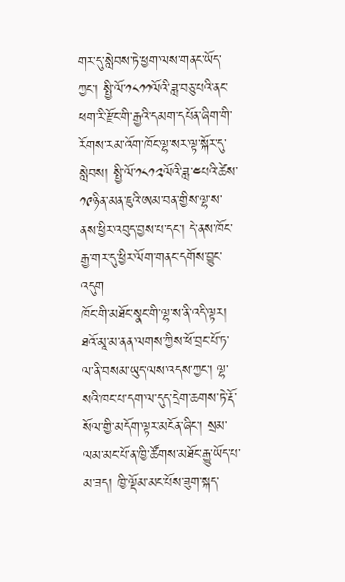གར་དུ་སླེབས་ཏེ་ཕྱག་ལས་གནང་ཡོད་ཀྱང་། སྤྱི་ལོ་༡༨༡༡ལོའི་ཟླ་བཅུ་པའི་ནང་ཕག་རི་རྫོང་གི་རྒྱའི་དམག་དཔོན་ཞིག་གི་རོགས་རམ་འོག་ཁོང་ལྷ་སར་ལྟ་སྐོར་དུ་སླེབས། སྤྱི་ལོ་༡༨༡༢ལོའི་ཟླ་༤པའི་ཚེས་༡༩ཉིན་མན་ཇུའི་ཨམ་བན་གྱིས་ལྷ་ས་ནས་ཕྱིར་འབུད་བྱས་པ་དང་། དེ་ནས་ཁོང་རྒྱ་གར་དུ་ཕྱིར་ལོག་གནང་དགོས་བྱུང་འདུག
ཁོང་གི་མཐོང་སྣང་གི་ལྷ་ས་ནི་འདི་ལྟར། ཐའོ་མཱ་མ་ནན་ལགས་ཀྱིས་ཕོ་བྲང་པོ་ཏ་ལ་ནི་བསམ་ཡུད་ལས་འདས་ཀྱང་། ལྷ་སའི་ཁང་པ་དག་ལ་དུད་དྲེག་ཆགས་ཏེ་རྡོ་སོལ་གྱི་མདོག་ལྟར་མངོན་ཞིང་། སྲམ་ལམ་མང་པོ་ན་ཁྱི་ཚོགས་མཐོང་རྒྱུ་ཡོད་པ་མ་ཟད། ཁྱི་ལྡོམ་མང་པོས་ཟུག་སྐད་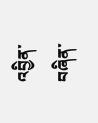འབྱིན་བཞིན་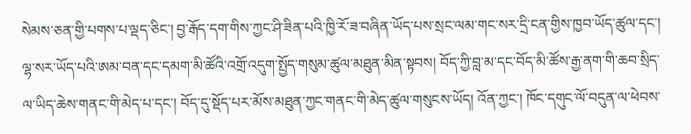སེམས་ཅན་གྱི་པགས་པ་ལྡད་ཅིང་། བྱ་རྒོད་དག་གིས་ཀྱང་ཤི་ཟིན་པའི་ཁྱི་རོ་ཟ་བཞིན་ཡོད་པས་སྲང་ལམ་གང་སར་དྲི་ངན་གྱིས་ཁྱབ་ཡོད་ཚུལ་དང་། ལྷ་སར་ཡོད་པའི་ཨམ་བན་དང་དམག་མི་ཚོའི་འགྲོ་འདུག་སྤྱོད་གསུམ་ཚུལ་མཐུན་མིན་སྟབས། བོད་ཀྱི་བླ་མ་དང་བོད་མི་ཚོས་རྒྱ་ནག་གི་ཆབ་སྲིད་ལ་ཡིད་ཆེས་གནང་གི་མེད་པ་དང་། བོད་དུ་སྡོད་པར་མོས་མཐུན་ཀྱང་གནང་གི་མེད་ཚུལ་གསུངས་ཡོད། འོན་ཀྱང་། ཁོང་དགུང་ལོ་བདུན་ལ་ཕེབས་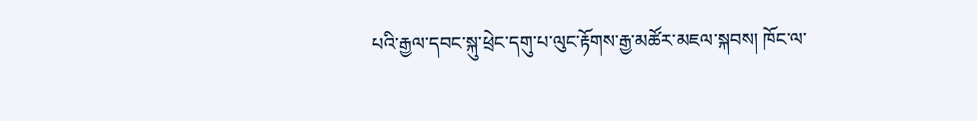པའི་རྒྱལ་དབང་སྐུ་ཕྲེང་དགུ་པ་ལུང་རྟོགས་རྒྱ་མཚོར་མཇལ་སྐབས། ཁོང་ལ་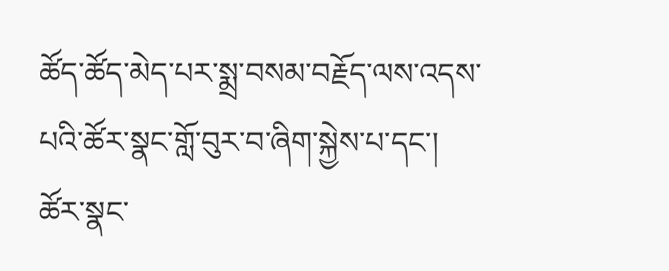ཚོད་ཚོད་མེད་པར་སྨྲ་བསམ་བརྗོད་ལས་འདས་པའི་ཚོར་སྣང་གློ་བུར་བ་ཞིག་སྐྱེས་པ་དང་། ཚོར་སྣང་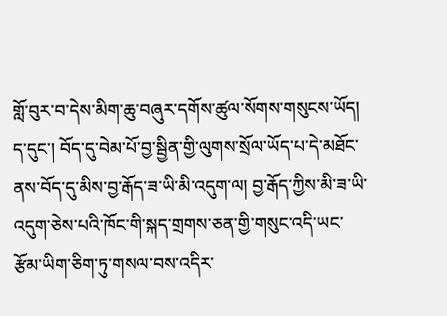གློ་བུར་བ་དེས་མིག་ཆུ་བཞུར་དགོས་ཚུལ་སོགས་གསུངས་ཡོད། ད་དུང་། བོད་དུ་བེམ་པོ་བྱ་སྦྱིན་གྱི་ལུགས་སྲོལ་ཡོད་པ་དེ་མཐོང་ནས་བོད་དུ་མིས་བྱ་རྒོད་ཟ་ཡི་མི་འདུག་ལ། བྱ་རྒོད་ཀྱིས་མི་ཟ་ཡི་འདུག་ཅེས་པའི་ཁོང་གི་སྐད་གྲགས་ཅན་གྱི་གསུང་འདི་ཡང་རྩོམ་ཡིག་ཅིག་ཏུ་གསལ་བས་འདིར་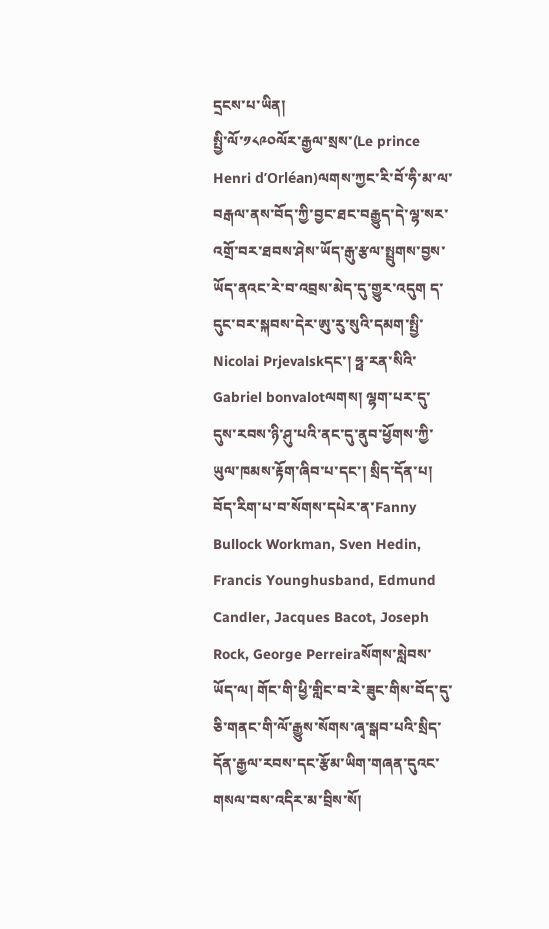དྲངས་པ་ཡིན།
སྤྱི་ལོ་༡༨༩༠ལོར་རྒྱལ་སྲས་(Le prince Henri d’Orléan)ལགས་ཀྱང་རི་བོ་ཧི་མ་ལ་བརྒལ་ནས་བོད་ཀྱི་བྱང་ཐང་བརྒྱུད་དེ་ལྷ་སར་འགྲོ་བར་ཐབས་ཤེས་ཡོད་རྒུ་རྩལ་སྤྲུགས་བྱས་ཡོད་ནའང་རེ་བ་འབྲས་མེད་དུ་གྱུར་འདུག ད་དུང་བར་སྐབས་དེར་ཨུ་རུ་སུའི་དམག་སྤྱི་Nicolai Prjevalskདང་། ཧྥ་རན་སིའི་Gabriel bonvalotལགས། ལྷག་པར་དུ་དུས་རབས་ཉི་ཤུ་པའི་ནང་དུ་ནུབ་ཕྱོགས་ཀྱི་ཡུལ་ཁམས་རྟོག་ཞིབ་པ་དང་། སྲིད་དོན་པ། བོད་རིག་པ་བ་སོགས་དཔེར་ན་Fanny Bullock Workman, Sven Hedin, Francis Younghusband, Edmund Candler, Jacques Bacot, Joseph Rock, George Perreiraསོགས་སླེབས་ཡོད་ལ། གོང་གི་ཕྱི་གླིང་བ་རེ་ཟུང་གིས་བོད་དུ་ཅི་གནང་གི་ལོ་རྒྱུས་སོགས་ཞྭ་སྒབ་པའི་སྲིད་དོན་རྒྱལ་རབས་དང་རྩོམ་ཡིག་གཞན་དུའང་གསལ་བས་འདིར་མ་བྲིས་སོ།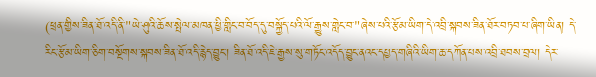(ཕྲན་གྱིས་ཟིན་ཐོ་འདི་ནི་"ཡེ་ཤུའི་ཆོས་སྤེལ་མཁན་ཕྱི་གླིང་བ་བོད་དུ་བསྐྱོད་པའི་ལོ་རྒྱུས་གླེང་བ་"ཞེས་པའི་རྩོམ་ཡིག་དེ་འབྲི་སྐབས་ཟིན་ཐོར་བཏབ་པ་ཞིག་ཡིན། དེ་རིང་རྩོམ་ཡིག་ཅིག་བསྔོགས་སྐབས་ཟིན་ཐོ་འདི་རྙེད་བྱུང་། ཟིན་ཐོ་འདི་ཇེ་རྒྱས་སུ་གཏོང་འདོད་བྱུང་ནའང་དཔྱད་གཞིའི་ཡིག་ཆ་དཀོན་པས་འབྲི་ཐབས་བྲལ། དེར་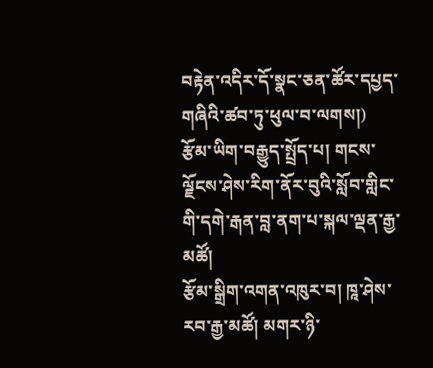བརྟེན་འདིར་དོ་སྣང་ཅན་ཚོར་དཔྱད་གཞིའི་ཚབ་ཏུ་ཕུལ་བ་ལགས།)
རྩོམ་ཡིག་བརྒྱུད་སྤྲོད་པ། གངས་ལྗོངས་ཤེས་རིག་ནོར་བུའི་སློབ་གླིང་གི་དགེ་རྒན་བླ་ནག་པ་སྐལ་ལྡན་རྒྱ་མཚོ།
རྩོམ་སྒྲིག་འགན་འཁུར་བ། ཁཱ་ཤེས་རབ་རྒྱ་མཚོ། མགར་ཉི་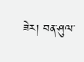ཟེར། བན་ཤུལ་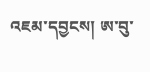འཇམ་དབྱངས། ཨ་བུ་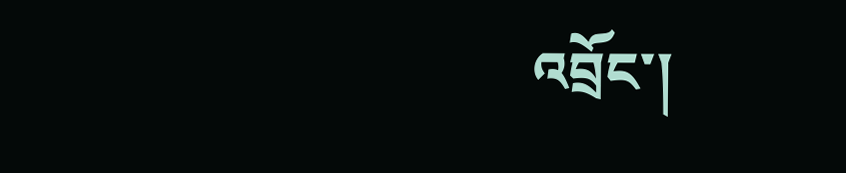འབྲོང་།